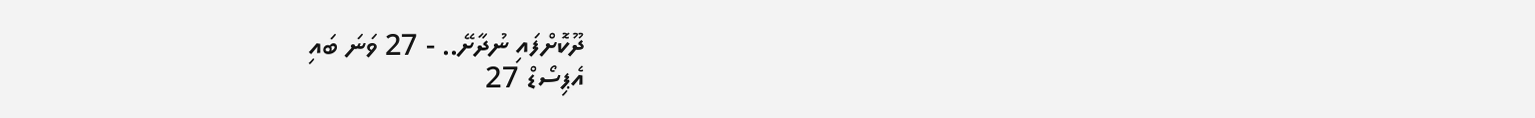ދޫކޮށްފައި ނުދާށޭ.. - 27 ވަނަ ބައި
އެޕިސޯޑް 27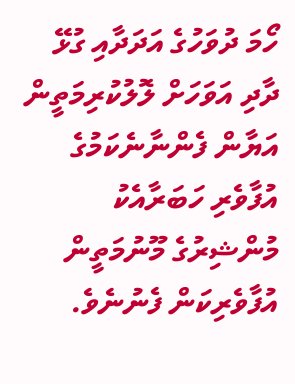ހޯމަ ދުވަހުގެ އަދަދާއި ގުޅޭ
ދާދި އަވަހަށް ލޮލުކުރިމަތީން އަޔާން ފެންނާނެކަމުގެ އުފާވެރި ހަބަރާއެކު މުންޝިރުގެ މޫނުމަތީން އުފާވެރިކަން ފެނުނެވެ.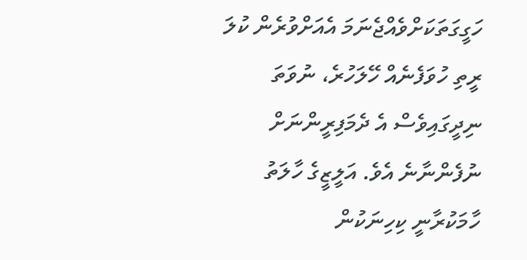ހަގީގަތަކަށްވެއްޖެނަމަ އެއަށްވުރެން ކުލަ ރީތި ހުވަފެނެއް ހޭލަހުރެ، ނުވަތަ ނިދީގައިވެސް އެ ދެމަފިރީންނަށް ނުފެންނާނެ އެވެ. އަލީޒީގެ ހާލަތު ހާމަކުރާނީ ކިހިނަކުން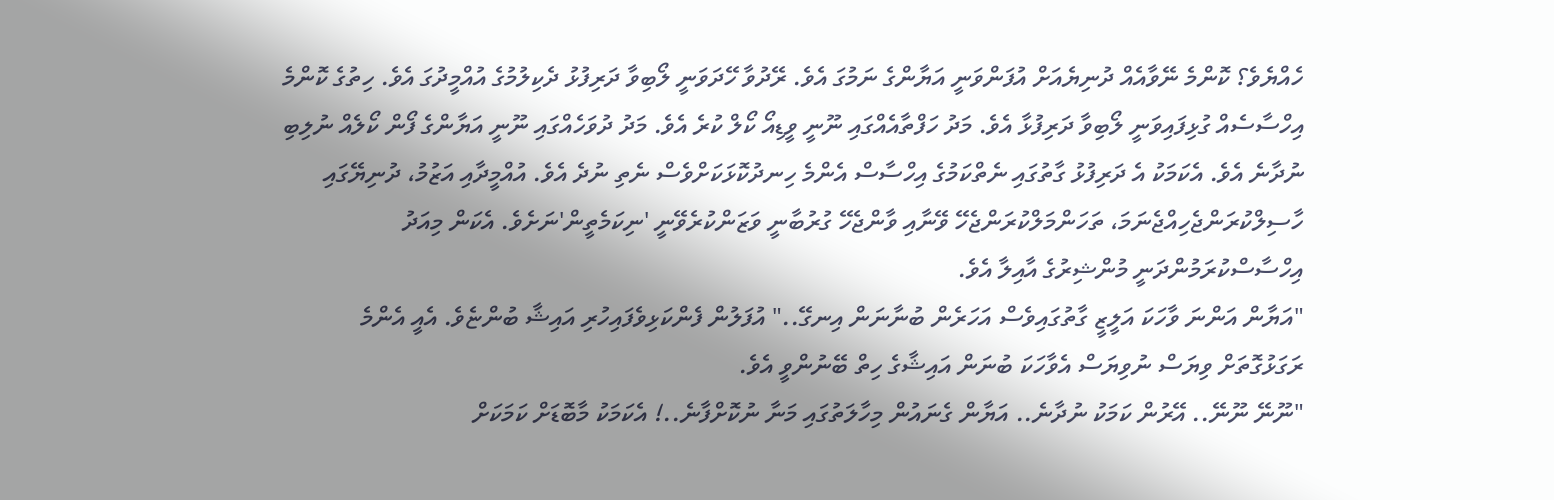ހެއްޔެވެ؟ ކޮންމެ ނޭވާއެއް ދުނިޔެއަށް އުފަންވަނީ އަޔާންގެ ނަމުގަ އެވެ. ރޭދުވާ ހޭދަވަނީ ލޯބިވާ ދަރިފުޅު ދެކިލުމުގެ އުއްމީދުގަ އެވެ. ހިތުގެ ކޮންމެ އިހްސާސެއް ގުޅިފައިވަނީ ލޯބިވާ ދަރިފުޅާ އެވެ. މަދު ހަފްތާއެއްގައި ނޫނީ ވީޑިއޯ ކޯލް ކުރެ އެވެ. މަދު ދުވަހެއްގައި ނޫނީ އަޔާންގެ ފޯން ކޯލެއް ނުލިބި ނުދާނެ އެވެ. އެކަމަކު އެ ދަރިފުޅު ގާތުގައި ނެތްކަމުގެ އިހްސާސް އެންމެ ހިނދުކޮޅަކަށްވެސް ނެތި ނުދެ އެވެ. އުއްމީދާއި އަޒުމު، ދުނިޔޭގައި ހާސިލްކުރަންޖެހިއްޖެނަމަ، ތަހަންމަލްކުރަންޖެހޭ ވޭނާއި ވާންޖެހޭ ގުރުބާނީ ވަޒަންކުރެވޭނީ 'ނިކަމެތީން'ނަށެވެ. އެކަން މިއަދު އިހްސާސްކުރަމުންދަނީ މުންޝިރުގެ އާއިލާ އެވެ.
"އަޔާން އަންނަ ވާހަކަ އަލީޒީ ގާތުގައިވެސް އަހަރެން ބުނާނަން އިނގޭ.." އުފަލުން ފެންކަޅިވެފައިހުރި އައިޝާ ބުންޏެވެ. އެއީ އެންމެ ރަގަޅުގޮތަށް ވިޔަސް ނުވިޔަސް އެވާހަކަ ބުނަން އައިޝާގެ ހިތް ބޭނުންވީ އެވެ.
"ނޫނޭ ނޫނޭ.. އޭރުން ކަމަކު ނުދާނެ.. އަޔާން ގެނައުން މިހާލަތުގައި މަނާ ނުކޮށްފާނެ..! އެކަމަކު މާބޮޑަށް ކަމަކަށް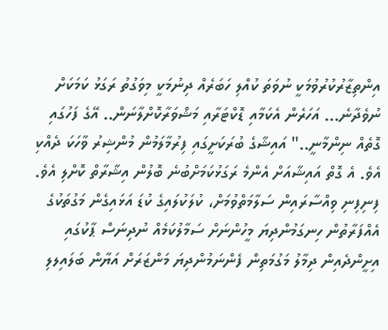އިންތިޒާރުކުރުވުމަކީ ނުވަތަ ކުއްލި ހަބަރެއް ދިނުމަކީ މިވަގުތު ރަގަޅު ކަމަކަށް ނުވެދާނެ... އަހަރެން އެކަމާއި ޑޮކްޓަރާއި މަޝްވަރާކޮށްލާނަން.. އޭގެ ފަހުގައި ގޮތެއް ނިންމާނީ.." އައިޝާގެ ބުރަކަށީގައި ފިރުމާލަމުން މުންޝިރު ވާހަކަ ދެއްކި އެވެ. އެ ގޮތް އައިޝާއަށް އެންމެ ރަގަޅުކަމަށްބުނެ ބޮލުން އިޝާރާތް ކޮށްލި އެވެ.
ފިނިފިނި ވިއްސާރައިން ސަލާމަތްވުމަށް، ކުލަކުލައިގެ ކުޑަ އަޅައިގެން މަގުތަކުގެ އެއްފަރާތުން ހިނގަމުންދިޔަ މީހުންނަށް ސަމާލުކަމެއް ނުދިނަސް ޕާކުގައި އިށީންދެއިން ދިމާލު މަގުމަތިން ފެންނަމުންދިޔަ މަންޒަރަށް އަޔާން ބަލައިލލި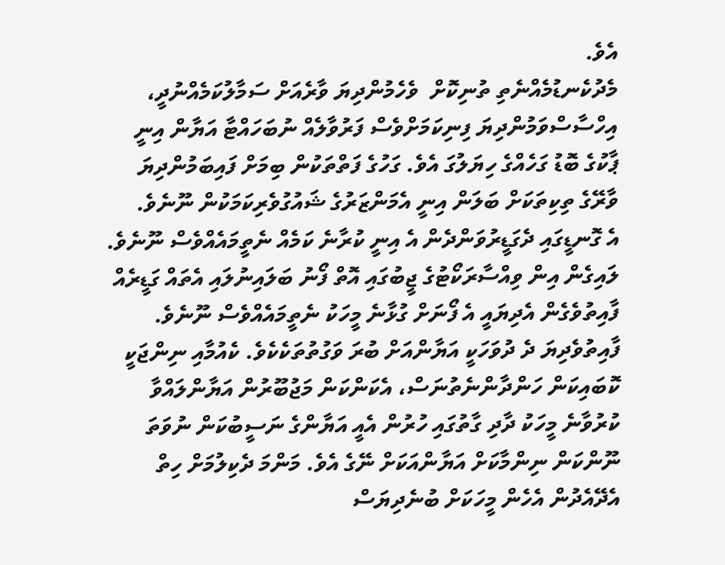އެވެ.
މެދުކެނޑުމެއްނެތި ތުނިކޮށް  ވެހެމުންދިޔަ ވާރެއަށް ސަމާލުކަމެއްނުދީ، އިހްސާސްވަމުންދިޔަ ފިނިކަމަށްވެސް ފަރުވާލެއް ނުބަހައްޓާ އަޔާން އިނީ ޕާކުގެ ބޮޑު ގަހެއްގެ ހިޔަލުގަ އެވެ. ގަހުގެ ފަތްތަކުން ބިމަށް ފައިބަމުންދިޔަ ވާރޭގެ ތިކިތަކަށް ބަލަން އިނީ އެމަންޒަރުގެ ޝައުގުވެރިކަމަކުން ނޫނެވެ.
އެ ގޮނޑީގައި ދެގަޑީރުވަންދެން އެ އިނީ ކުރާނެ ކަމެއް ނެތީމައެއްވެސް ނޫނެވެ. ލައިގެން އިން ވިއްސާރަކޯޓުގެ ޖީބުގައި އޮތް ފޯނު ބަލައިނުލައި އެތައް ގަޑީރެއް ފާއިތުވެގެން އެދިޔައީ އެ ފޯނަށް ގުޅާނެ މީހަކު ނެތީމައެއްވެސް ނޫނެވެ. ފާއިތުވެދިޔަ ދެ ދުވަހަކީ އަޔާންއަށް ބުރަ ވަގުތުތަކެކެވެ. ކެއުމާއި ނިންޖަކީ ކޮބައިކަން ހަންދާންނެތުނަސް، އެކަންކަން މަޖުބޫރުން އަޔާންލައްވާ ކުރުވާނެ މީހަކު ދާދި ގާތުގައި ހުރުން އެއީ އަޔާންގެ ނަސީބުކަން ނުވަތަ ނޫންކަން ނިންމާކަށް އަޔާންއަކަށް ނޭގެ އެވެ. މަންމަ ދެކިލުމަށް ހިތް އެދޭއެދުން އެހެން މީހަކަށް ބުނެދިޔަސް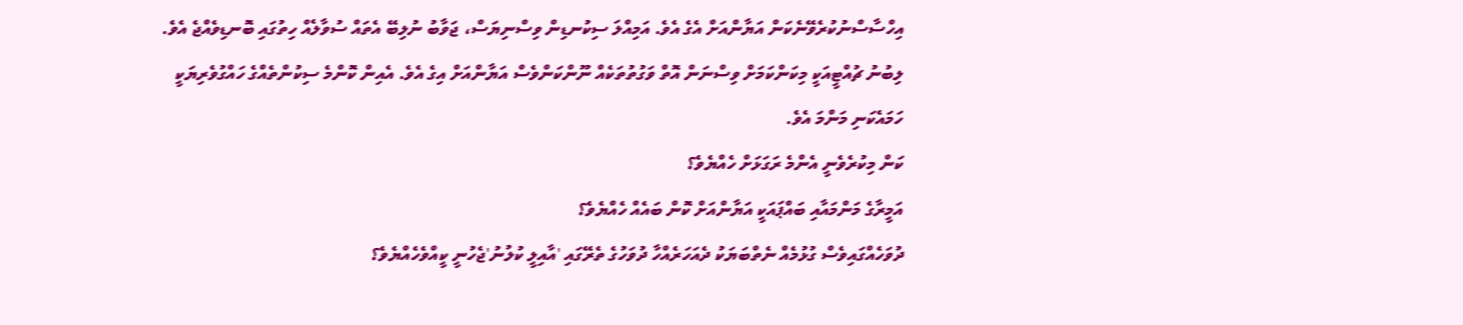އިހްސާސްނުކުރެވޭނެކަން އަޔާންއަށް އެގެ އެވެ. އަމިއްލަ ސިކުނޑިން ވިސްނިޔަސް، ޖަވާބު ނުލިބޭ އެތައް ސުވާލެއް ހިތުގައި ބޮނޑިވެއްޖެ އެވެ. ލިބުނު ޗުއްޓީއަކީ މިކަންކަމަށް ވިސްނަން އޮތް ވަގުތުތަކެއް ނޫންކަންވެސް އަޔާންއަށް އިގެ އެވެ. އެއިން ކޮންމެ ސިކުންތެއްގެ ހައްގުވެރިޔަކީ ހަމައެކަނި މަންމަ އެވެ.
ކަން މިކުރެވެނީ އެންމެ ރަގަޅަށް ހެއްޔެވެ؟
އަމީރާގެ މަންމައާއި ބައްޕައަކީ އަޔާންއަށް ކޮން ބައެއް ހެއްޔެވެ؟
ދުވަހެއްގައިވެސް ގުޅުމެއް ނެތްބަޔަކު ދެއަހަރެއްހާ ދުވަހުގެ ތެރޭގައި 'އާއިލީ ކުލުނު'ޖެހުނީ ކީއްވެހެއްޔެވެ؟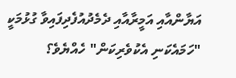އަޔާންއާއި އަމީރާއާއި ދެމެދުއުފެދިފައިވާ ގުޅުމަކީ "ހަމައެކަނި އެކުވެރިކަން" ހެއްޔެވެ؟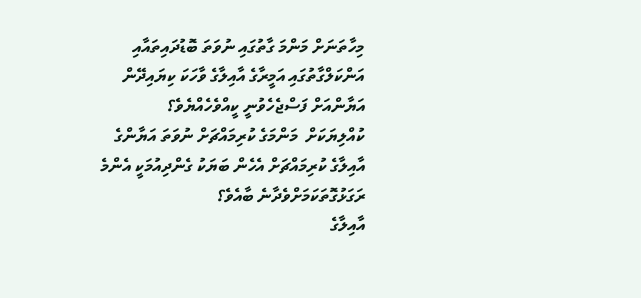މިހާތަނަށް މަންމަ ގާތުގައި ނުވަތަ ބޮޑުދައިތައާއި އަންކަލްގާތުގައި އަމީރާގެ އާއިލާގެ ވާހަކަ ކިޔައިދޭން އަޔާންއަށް ފަސްޖެހެވުނީ ކީއްވެހެއްޔެވެ؟
ކުއްލިޔަކަށް  މަންމަގެ ކުރިމައްޗަށް ނުވަތަ އަޔާންގެ އާއިލާގެ ކުރިމައްޗަށް އެހެން ބަޔަކު ގެންދިއުމަކީ އެންމެ ރަގަޅުގޮތަކަމަށްވެދާނެ ބާއެވެ؟
އާއިލާގެ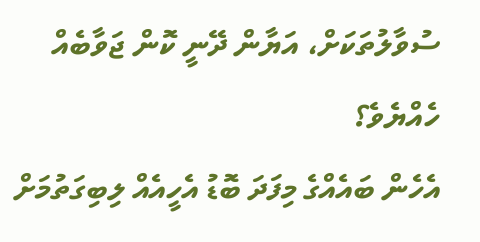ސުވާލުތަކަށް، އަޔާން ދޭނީ ކޮން ޖަވާބެއް ހެއްޔެވެ؟
އެހެން ބައެއްގެ މިފަދަ ބޮޑު އެހީއެއް ލިބިގަތުމަށް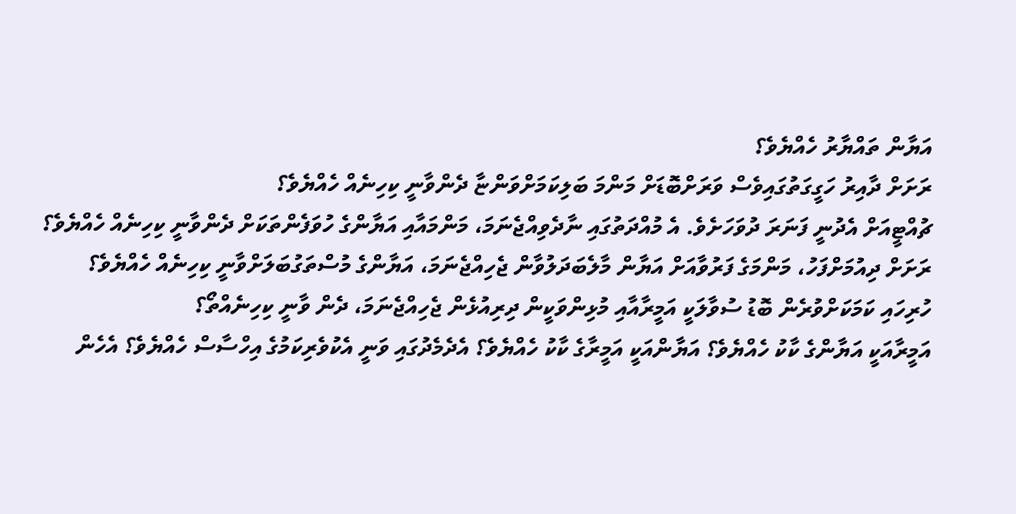އަޔާން ތައްޔާރު ހެއްޔެވެ؟
ރަށަށް ދާއިރު ހަގީގަތުގައިވެސް ވަރަށްބޮޑަށް މަންމަ ބަލިކަމަށްވަންޏާ ދެންވާނީ ކިހިނެއް ހެއްޔެވެ؟
ޗުއްޓީއަށް އެދުނީ ފަނަރަ ދުވަހަށެވެ. އެ މުއްދަތުގައި ނާދެވިއްޖެނަމަ، މަންމައާއި އަޔާންގެ ހުވަފެންތަކަށް ދެންވާނީ ކިހިނެއް ހެއްޔެވެ؟
ރަށަށް ދިއުމަށްފަހު، މަންމަގެ ފަރުވާއަށް އަޔާން މާލެބަދަލުވާން ޖެހިއްޖެނަމަ، އަޔާންގެ މުސްތަގުބަލަށްވާނީ ކިހިނެއް ހެއްޔެވެ؟
ހުރިހައި ކަމަކަށްވުރެން ބޮޑު ސުވާލަކީ އަމީރާއާއި މުޅިންވަކީން ދިރިއުޅެން ޖެހިއްޖެނަމަ، ދެން ވާނީ ކިހިނެއްތޯ؟
އަމީރާއަކީ އަޔާންގެ ކާކު ހެއްޔެވެ؟ އަޔާންއަކީ އަމީރާގެ ކާކު ހެއްޔެވެ؟ އެދެމެދުގައި ވަނީ އެކުވެރިކަމުގެ އިހްސާސް ހެއްޔެވެ؟ އެހެން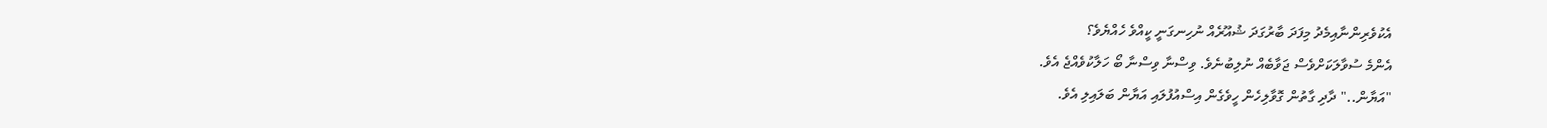އެކުވެރިންނާއިމެދު މިފަދަ ބާރުގަދަ ޝުއޫރެއް ނުހިނގަނީ ކީއްވެ ހެއްޔެވެ؟
އެންމެ ސުވާލަކަށްވެސް ޖަވާބެއް ނުލިބުނެވެ. ވިސްނާ ވިސްނާ ބޯ ހަލާކުވެއްޖެ އެވެ.
"އަޔާން.." ދާދި ގާތުން ގޮވާލިހެން ހީވެގެން އިސްއުފުލައި އަޔާން ބަލައިލި އެވެ.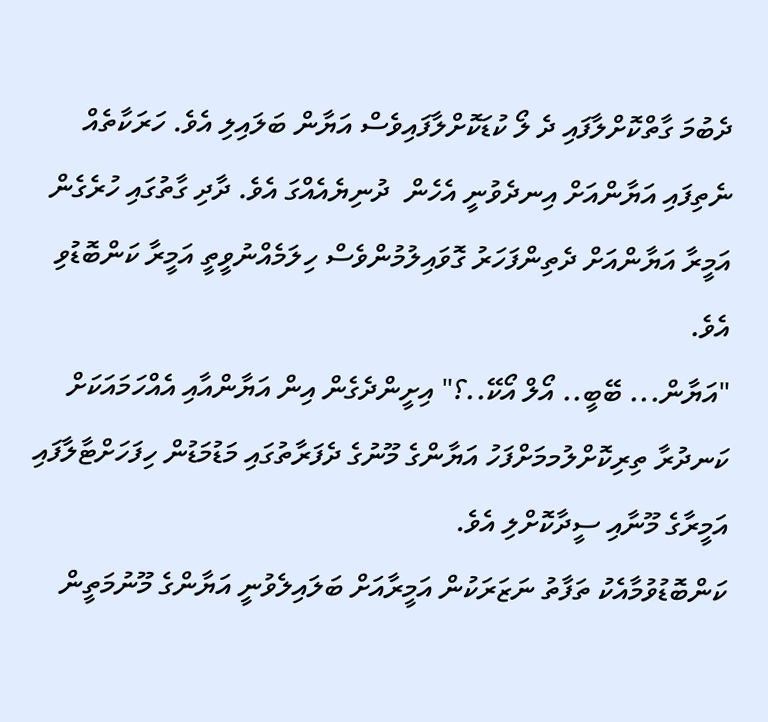ދެބުމަ ގާތްކޮށްލާފައި ދެ ލޯ ކުޑަކޮށްލާފައިވެސް އަޔާން ބަލައިލި އެވެ. ހަރަކާތެއް ނެތިފައި އަޔާންއަށް އިނދެވުނީ އެހެން  ދުނިޔެއެއްގަ އެވެ. ދާދި ގާތުގައި ހުރެގެން އަމީރާ އަޔާންއަށް ދެތިންފަހަރު ގޮވައިލުމުންވެސް ހިލަމެއްނުވީތީ އަމީރާ ކަންބޮޑުވި އެވެ.
"އަޔާން... ބޭބީ.. އޯލް އޯކޭ..؟" އިށީންދެގެން އިން އަޔާންއާއި އެއްހަމައަކަށް ކަނދުރާ ތިރިކޮށްލުމމަށްފަހު އަޔާންގެ މޫނުގެ ދެފަރާތުގައި މަޑުމަޑުން ހިފަހަށްޓާލާފައި އަމީރާގެ މޫނާއި ސީދާކޮށްލި އެވެ.
ކަންބޮޑުވުމާއެކު ތަފާތު ނަޒަރަކުން އަމީރާއަށް ބަލައިލެވުނީ އަޔާންގެ މޫނުމަތީން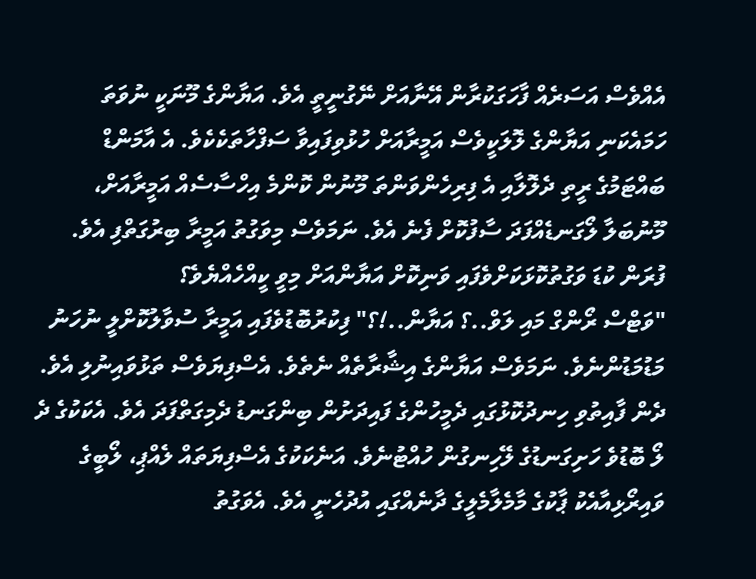އެއްވެސް އަސަރެއް ފާހަގަކުރާން އޭނާއަށް ނޭގުނީތީ އެވެ. އަޔާންގެ މޫނަކީ ނުވަތަ ހަމައެކަނި އަޔާންގެ ލޮލަކީވެސް އަމީރާއަށް ހުޅުވިފައިވާ ސަފްހާތަކެކެވެ. އެ އާމަންޑް ބައްޓަމުގެ ރީތި ދެލޮލާއި އެ ފިރިހެންވަންތަ މޫނުން ކޮންމެ އިހްސާސެއް އަމީރާއަށް، މޫނުބަލާ ލޯގަނޑެއްފަދަ ސާފުކޮށް ފެނެ އެވެ. ނަމަވެސް މިވަގުތު އަމީރާ ބިރުގަތްފި އެވެ. ފުރަން ކުޑަ ވަގުތުކޮޅަކަށްވެފައި ވަނިކޮށް އަޔާންއަށް މިވީ ކީއްހެއްޔެވެ؟
"ވަޓްސް ރޯންގް މައި ލަވް..؟ އަޔާން..!؟" ފިކުރުބޮޑުވެފައި އަމީރާ ސުވާލުކޮށްލީ ނުހަނު މަޑުމަޑުންނެވެ. ނަމަވެސް އަޔާންގެ އިޝާރާތެއް ނެތެވެ. އެސްފިޔަވެސް ތަޅުވައިނުލި އެވެ.
ދެން ފާއިތުވި ހިނދުކޮޅުގައި ދެމީހުންގެ ފައިދަށުން ބިންގަނޑު ދެމިގަތްފަދަ އެވެ. އެކަކުގެ ދެ ލޯ ބޮޑުވެ ހަށިގަނޑުގެ ލޭހިނގުން ހުއްޓުނެވެ. އަނެކަކުގެ އެސްފިޔަތައް ލެއްޕި، ލޯބީގެ ވައިރޯޅިއާއެކު ޕާކުގެ މާމެލާމެލީގެ ދާނެއްގައި އުދުހެނީ އެވެ. އެވަގުތު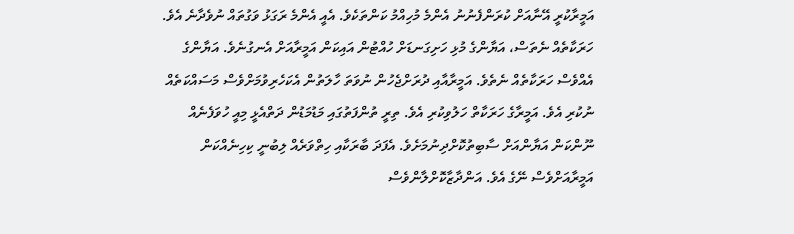އަމީރާކުރީ އޭނާއަށް ކުރަންފެނުނު އެންމެ މުހިއްމު ކަންތަކެވެ. އެއީ އެންމެ ރަގަޅު ވަގުތައް ނުވެދާނެ އެވެ. ހަރަކާތެއް ނެތަސް، އަޔާންގެ މުޅި ހަށިގަނޑަށް ހުއްޓުން އައިކަން އަމީރާއަށް އެނގުނެވެ. އަޔާންގެ އެއްވެސް ހަރަކާތެއް ނެތެވެ. އަމީރާއާއި ދުރަށްޖެހުން ނުވަތަ ހާލަތުން އެކަހެރިވުމަށްވެސް މަސައްކަތެއް ނުކުރި އެވެ. އަމީރާގެ ހަރަކާތް ހަލުވިކުރި އެވެ. ތިރީ ތުންފަތުގައި މަޑުމަޑުން ދަތްއެޅީ މިއީ ހުވަފެނެއް ނޫންކަން އަޔާންއަށް ސާބިތުކޮށްދިނުމަށެވެ. އެފަދަ ބާރަކާއި ހިތްވަރެއް ލިބުނީ ކިހިނެއްކަން އަމީރާއަށްވެސް ނޭގެ އެވެ. އަންދާޒާކޮށްލާންވެސް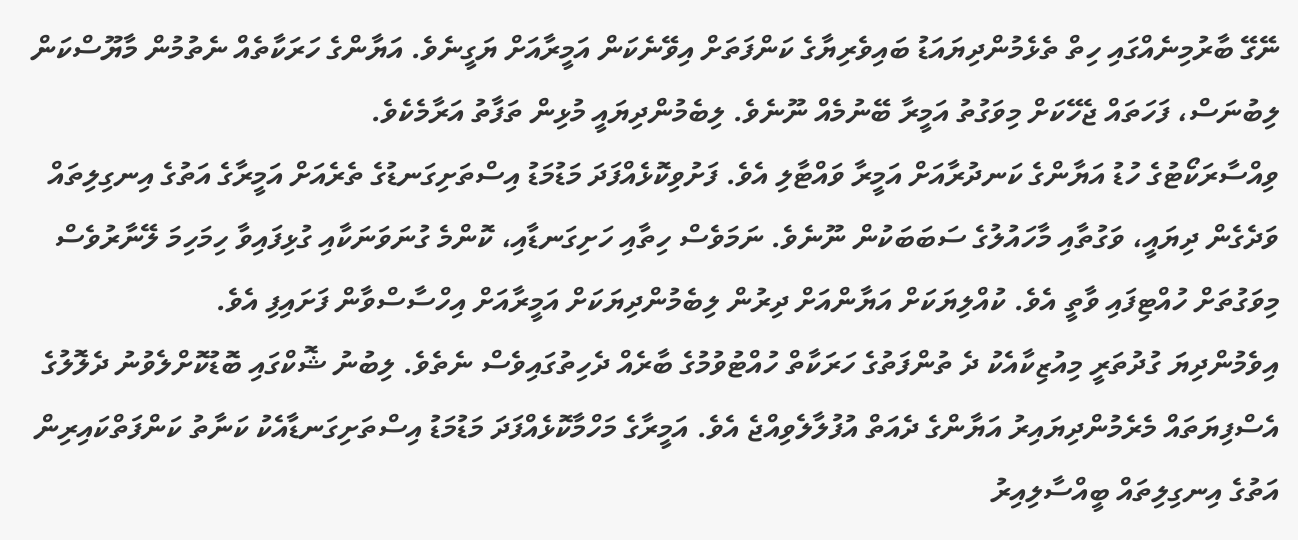ނޭގޭ ބާރުމިނެއްގައި ހިތް ތެޅެމުންދިޔައަޑު ބައިވެރިޔާގެ ކަންފަތަށް އިވޭނެކަން އަމީރާއަށް ޔަގީނެވެ. އަޔާންގެ ހަރަކާތެއް ނެތުމުން މާޔޫސްކަން ލިބުނަސް، ފަހަތައް ޖެހޭކަށް މިވަގުތު އަމީރާ ބޭނުމެއް ނޫނެވެ. ލިބެމުންދިޔައީ މުޅިން ތަފާތު އަރާމެކެވެ.
ވިއްސާރަކޯޓުގެ ހުޑު އަޔާންގެ ކަނދުރާއަށް އަމީރާ ވައްޓާލި އެވެ. ފަށުވިކޮޅެއްފަދަ މަޑުމަޑު އިސްތަށިގަނޑުގެ ތެރެއަށް އަމީރާގެ އަތުގެ އިނގިލިތައް ވަދެގެން ދިޔައީ، ވަގުތާއި މާހައުލުގެ ސަބަބަކުން ނޫނެވެ. ނަމަވެސް ހިތާއި ހަށިގަނޑާއި، ކޮންމެ ގުނަވަނަކާއި ގުޅިފައިވާ ހިމަހިމަ ލޭނާރުވެސް މިވަގުތަށް ހުއްޓިފައި ވާތީ އެވެ. ކުއްލިޔަކަށް އަޔާންއަށް ދިރުން ލިބެމުންދިޔަކަށް އަމީރާއަށް އިހްސާސްވާން ފަށައިފި އެވެ.
އިވެމުންދިޔަ ގުދުތަރީ މިއުޒިކާއެކު ދެ ތުންފަތުގެ ހަރަކާތް ހުއްޓުވުމުގެ ބާރެއް ދެހިތުގައިވެސް ނެތެވެ. ލިބުނު ޝޮކްގައި ބޮޑުކޮށްލެވުނު ދެލޮލުގެ އެސްފިޔަތައް މެރެމުންދިޔައިރު އަޔާންގެ ދެއަތް އުފުލާލެވިއްޖެ އެވެ. އަމީރާގެ މަހްމާކޮޅެއްފަދަ މަޑުމަޑު އިސްތަށިގަނޑާއެކު ކަނާތު ކަންފަތްކައިރިން އަތުގެ އިނގިލިތައް ބީއްސާލިއިރު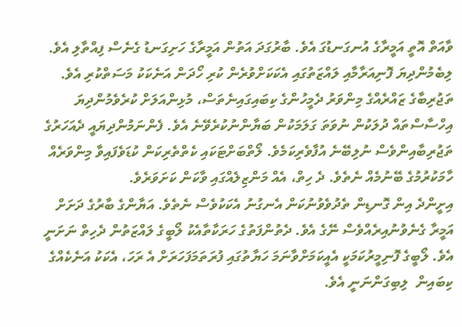ވާއަތް އޮތީ އަމީރާގެ އުނގަނޑުގަ އެވެ. ބާރުގަދަ އަތުން އަމީރާގެ ހަށިގަނޑު ގެނެސް ފިއްތާލި އެވެ. ލިބެމުންދިޔަ ފޮނިއަރާމާއި ލައްޒަތުގައި އެކަކަށްވުރެން ކުރި ހޯދަން އަނެކަކު މަސަތްކުރި އެވެ. ތަޖުރިބާގެ ޒައްރެއްގެ މިންވަރު ދެމީހުންގެ ކިބައިގައިނެތަސް، މުޅިންއަލަށް ކުރެވެމުންދިޔަ އިހްސާސްތައް ދުލަކުން ނުވަތަ ގަލަމަކުން ބަޔާންނުކުރެވޭނެ އެވެ. ފެންނަމުންދިޔައީ ދެއަހަރުގެ ތަޖުރިބާއިންވެސް ނުލިބޭނެ އުފާވެރިކަމެވެ. ލޯތްބަށްޓަކައި ކެތްތެރިކަން ކުޑަވެފައިވާ މިންވަރެއް ހާމަކުރުމުގެ ބޭނުމެއް ނެތެވެ. ދެ ހިތް، އެއް މަންޒިލެއްގައި ވާކަން ކަށަވަރެވެ.
އިށީންދެ އިން ގޮނޑިން ތެދުވެވުނުކަން އެނގުނު އެކަކުވެސް ނެތެވެ. އަޔާންގެ ބާރުގެ ދަށަށް އަމީރާ ގެނެވުނުއިރެއްވެސް ނޭގެ އެވެ. ދެތުންފަތުގެ ހަރަކާތާއެކު ލޯބީގެ ލައްޒަތުން ދެހިތް ނަށަނީ އެވެ. ލޯބީގެ ފޮނިމީރުކަމަކީ އެއީކަމަށްވާނަމަ ހަޔާތުގައި ފުރަތަމަފަހަރަށް އެ ރަހަ، އެކަކު އަނެކެއްގެ ކިބައިން  ލިބިގަންނަނީ އެވެ.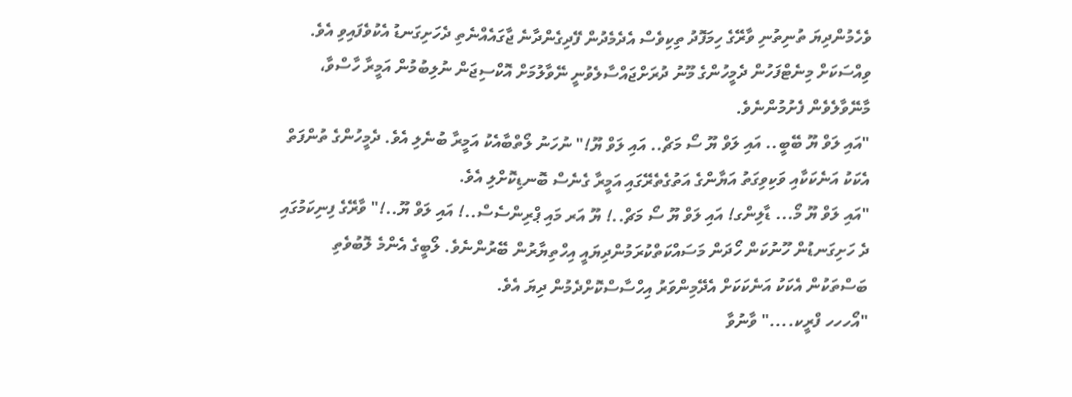ވެހެމުންދިޔަ ތުނިތުނި ވާރޭގެ ހިމަފޮދު ތިކިވެސް އެދެމެދުން ފޭދިގެންދާނެ ޖާގައެއްނެތި ދެހަށިގަނޑު އެކުވެފައިވި އެވެ. ވިއްސަކަށް މިނެޓްފަހުން ދެމީހުންގެ މޫނު ދުރަށްޖައްސާލެވުނީ ނޭވާލުމަށް އޮކްސިޖަން ނުލިބުމުން އަމީރާ ހާސްވާ، މާނޭވާލެވެން ފެށުމުންނެވެ.
"އައި ލަވް ޔޫ ބޭބީ.. އައި ލަވް ޔޫ ސޯ މަޗް.. އައި ލަވް ޔޫ!" ނުހަނު ލޯތްބާއެކު އަމީރާ ބުނެލި އެވެ. ދެމީހުންގެ ތުންފަތް އެކަކު އަނެކަކާއި ވަކިވިގަތު އަޔާންގެ އަތުގެތެރޭގައި އަމީރާ ގެނެސް ބޮނޑިކޮށްލި އެވެ.
"އައި ލަވް ޔޫ މޯ... ޑާލިންގ! އައި ލަވް ޔޫ ސޯ މަޗް..! ޔޫ އަރ މައި ޕްރިންސެސް..! އައި ލަވް ޔޫ..!" ވާރޭގެ ފިނިކަމުގައި ދެ ހަށިގަނޑުން ހޫނުކަން ހޯދަން މަސައްކަތްކުރަމުންދިޔައީ އިހްތިޔާރުން ބޭރުންނެވެ. ލޯބީގެ އެންމެ ލޮބުވެތި ބަސްތަކުން އެކަކު އަނެކަކަށް އެދޭމިންވަރު އިހްސާސްކޮށްދެމުން ދިޔަ އެވެ.
"އޯހހހ ފްރީކ...." ވާނުވާ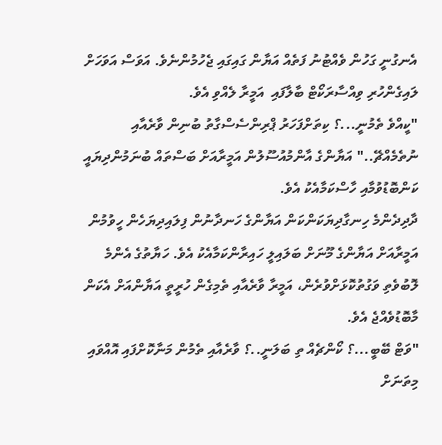އެނގުނީ ގަހުން ވެއްޓުނު ފަތެއް އަޔާން ގައިގައި ޖެހުމުންނެވެ. އަވަސް އަވަހަށް ލައިގެންހުރި ވިއްސާރަކޯޓް ބާލާފައި  އަމީރާ ލެއްވި އެވެ.
"ކީއްވެ ތެމުނީ...؟ ކިތަށްފަހަރު ޕްރިންސެސްގާތު ބުނިން ވާރެއާއި ނުތެމެއްޗޭ.." އަޔާންގެ އާންމުއުސޫލުން އަމީރާއަށް ބަސްތައް ބުނަމުންދިޔައީ ކަންބޮޑުވުމާއި ހާސްކަމާއެކު އެވެ.
ދާދިދެންމެ ހިނގާދިޔަކަންކަން އަޔާންގެ ހަނދާނުން ފިލައިދިޔަހެން ހީވުމުން އަމީރާއަށް އަޔާންގެ މޫނަށް ބަލައިލީ ހައިރާންކަމާއެކު އެވެ. ހަޔާތުގެ އެންމެ ލޮބުވެތި ވަގުތުކޮޅަށްވުރެން، އަމީރާ ވާރެއާއި ތެމިގެން ހުރީތީ އަޔާންއަށް އެކަން މާބޮޑުވެއްޖެ އެވެ.
"ވަޓް ބޭބީ...؟ ކޯންޗެއް ތި ބަލަނީ..؟ ވާރެއާއި ތެމުން މަނާކޮށްފައި އޮއްވައި މިތަނަށް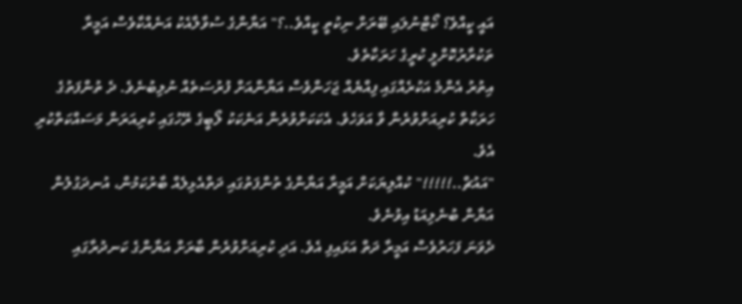އައީ ކީއްވެ؟ ކޯޓްނުލައި ބޭރަށް ނިކުތީ ކީއްވެ..؟" އަޔާންގެ ސުވާލާއެކު އަނެއްކާވެސް އަމީރާ ތަކުރާރުކޮށްލީ ކުރީގެ ހަރަކާތެވެ.
އިތުރު އެންމެ އަކުރެއްގައި ފިއްޔެއް ޖަހަންވެސް އަޔާންއަށް ފުރުސަތެއް ނުލިބުނެވެ. ދެ ތުންފަތުގެ ހަރަކާތް ކުރިއަށްވުރެން ވާ އަވަހެވެ. އެކަކަށްވުރެން އަނެކަކު ލޯބީގެ ރޭހުގައި ކުރިއަރަން މަސައްކަތްކުރި އެވެ.
"އައުޗް..!!!!!" ކުއްލިޔަކަށް އަމީރާ އަޔާންގެ ތުންފަތުގައި ދަތްއެޅިލެއް ބާރުކަމުން، އުނދަގުލުން އަޔާން ބުނެލިއަޑު އިވުނެވެ.
ދެވަނަ ފަހަރުވެސް އަމީރާ ދަތް އަޅައިފި އެވެ. އަދި ކުރިއަށްވުރެން ބާރަށް އަޔާންގެ ކަނދުރާގައި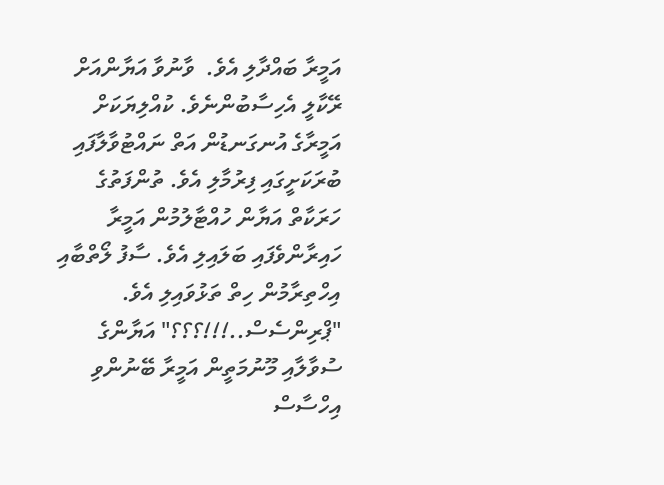އަމީރާ ބައްދާލި އެވެ.  ވާނުވާ އަޔާންއަށް ރޭކާލީ އެހިސާބުންނެވެ. ކުއްލިޔަކަށް އަމީރާގެ އުނގަނޑުން އަތް ނައްޓުވާލާފައި ބުރަކަށީގައި ފިރުމާލި އެވެ. ތުންފަތުގެ ހަރަކާތް އަޔާން ހުއްޓާލުމުން އަމީރާ ހައިރާންވެފައި ބަލައިލި އެވެ. ސާފު ލޯތްބާއި އިހްތިރާމުން ހިތް ތަޅުވައިލި އެވެ.
"ޕްރިންސެސް..!!!؟؟؟" އަޔާންގެ ސުވާލާއި މޫނުމަތީން އަމީރާ ބޭނުންވި އިހްސާސް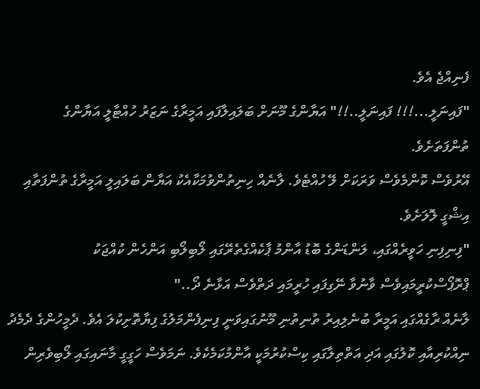ފެނިއްޖެ އެވެ.
"ފައިނަލީ...!!! ފައިނަލީ..!!" އަޔާންގެ މޫނަށް ބަލައިލާފައި އަމީރާގެ ނަޒަރު ހުއްޓާލީ އަޔާންގެ ތުންފަތަށެވެ.
އޭރުވެސް ކޮންމެވެސް ވަރަކަށް ލޭ ހުއްޓެވެ. ލާނެއް ހިނިތުންވުމަކާއެކު އަޔާން ބަލައިލީ އަމީރާގެ ތުންފަތާއި އިޝްގީ ލޮލަށެވެ.
"ފިނިފިނި ހަވީރެއްގައި، ލަންޑަންގެ ބޮޑު އާންމު ޕާކެއްގެތެރޭގައި ލޯބިލޯބި އަންހެން ކުއްޖަކު ޕްރޮޕޯސްކުރީމައިވެސް ވާނުވާ ނޭގިފައި ހުރީމައި ދަތްވެސް އަޅާނެ ދޯ.."
ލާނެއް ރާގެއްގައި އަމީރާ ބުނެލިއިރު ތުނިތުނި މޫނުގައިވަނީ ފިނިފެންމަލުގެ ފިޔާތޮށިކުލަ އެވެ. ދެމީހުންގެ ދެމެދު ނިއްކުރިއާއި ކޮލުގައި އަދި އަތްތިލާގައި ކިސްކުރުމަކީ އާންމުކަމެކެވެ. ނަމަވެސް ހަގީގީ މާނައިގައި ލޯބިވެރިން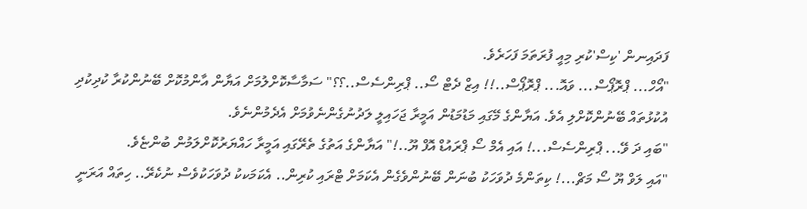ފަދައިނން 'ކިސް'ކުރި މިއީ ފުރަތަމަ ފަހަރެވެ.
"އޯހް... ޕްރޮޕޯސް... ވައޮ... ޕްރޮޕޯސް..!! އިޒް ދެޓް ސޯ.. ޕްރިންސެސް..؟؟" ސަމާސާކޮށްލުމަށް އަޔާން އާންމުކޮށް ބޭނުންކުރާ ކުދިކުދި އުކުޅުތައް ބޭނުންކޮށްލި އެވެ. އަޔާންގެ މޭގައި މަޑުމަޑުން އަމީރާ ޖަހައިލީ ލަދުނުގެންނެވުމަށް އެދެމުންނެވެ.
"ބައި ދަ ވޭ... ޕްރިންސެސް...! އައި އެމް ސޯ ޕްރައުޑް އޮފް ޔޫ..!" އަޔާންގެ އަތުގެ ތެރޭގައި އަމީރާ ހައްޔަރުކޮށްލަމުން ބުންޏެވެ.
"އައި ލަވް ޔޫ ސޯ މަޗް...! ކިތަންމެ ދުވަހަކު ބުނަން ބޭނުންވެގެން އެކަމަށް ޓްރައި ކުރިން.. އެކަމަކކު ދުވަހަކުވެސް ނުކެރޭ.. ހިތައް އަރަނީ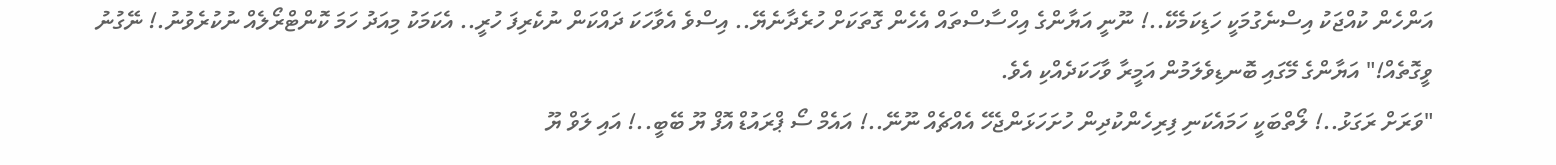އަންހެން ކުއްޖަކު އިސްނެގުމަކީ ހަޑިކަމެކޭ..! ނޫނީ އަޔާންގެ އިހްސާސްތައް އެހެން ގޮތަކަށް ހުރެދާނެޔޭ.. އިސްވެ އެވާހަކަ ދައްކަން ނުކެރިފަ ހުރީ.. އެކަމަކު މިއަދު ހަމަ ކޮންޓްރޯލެއް ނުކުރެވުނު.! ނޭގުނު ވީގޮތެއް!" އަޔާންގެ މޭގައި ބޮނޑިވެލަމުން އަމީރާ ވާހަކަދެއްކި އެވެ.
"ވަރަށް ރަގަޅު..! ލޯތްބަކީ ހަމައެކަނި ފިރިހެންކުދިން ހުށަހަޅަންޖެހޭ އެއްޗެއް ނޫނޭ..! އައެމް ސޯ ޕްރައުޑް އޮފް ޔޫ ބޭބީ..! އައި ލަވް ޔޫ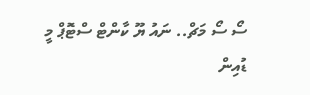ސޯ ސޯ މަޗް.. ނައު ޔޫ ކާންޓް ސްޓޮޕް މީ ޑުއިން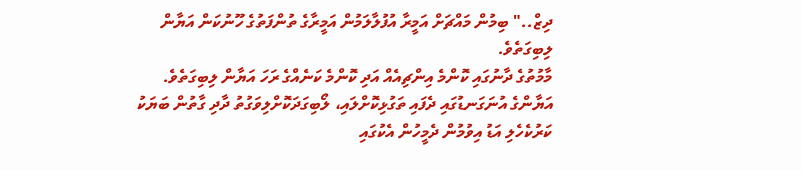ދިޒް.." ބިމުން މައްޗަށް އަމީރާ އުފުލާލަމުން އަމީރާގެ ތުންފަތުގެ ހޫނުކަން އަޔާން ލިބިގަތެވެ.
މާމުތުގެ ދާނުގައި ކޮންމެ އިންޗިއެއް އަދި ކޮންމެ ކަނެއްގެ ރަހަ އަޔާން ލިބިގަތެވެ. އަޔާންގެ އުނަގަނޑުގައި ދެފައި ތަގުޅިކޮށްލައި، ލޯބިގަދަކޮށްލިވަގުތު ދާދި ގާތުން ބަޔަކު ކަރުކެހެލި އަޑު އިވުމުން ދެމީހުން އެކުގައި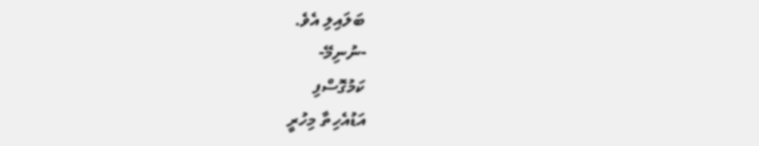ބަލައިލި އެވެ.
-ނުނިމޭ-
ކަމުގޮސްފި
އަޑުއެހިތާ މިހުރީ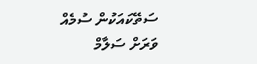ސަތޭކައަކުން ސުމެއް
ވަރަށް ސަލާމް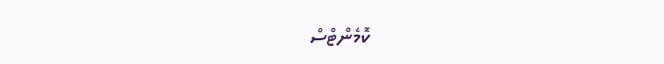ކޮމެންޓްސް